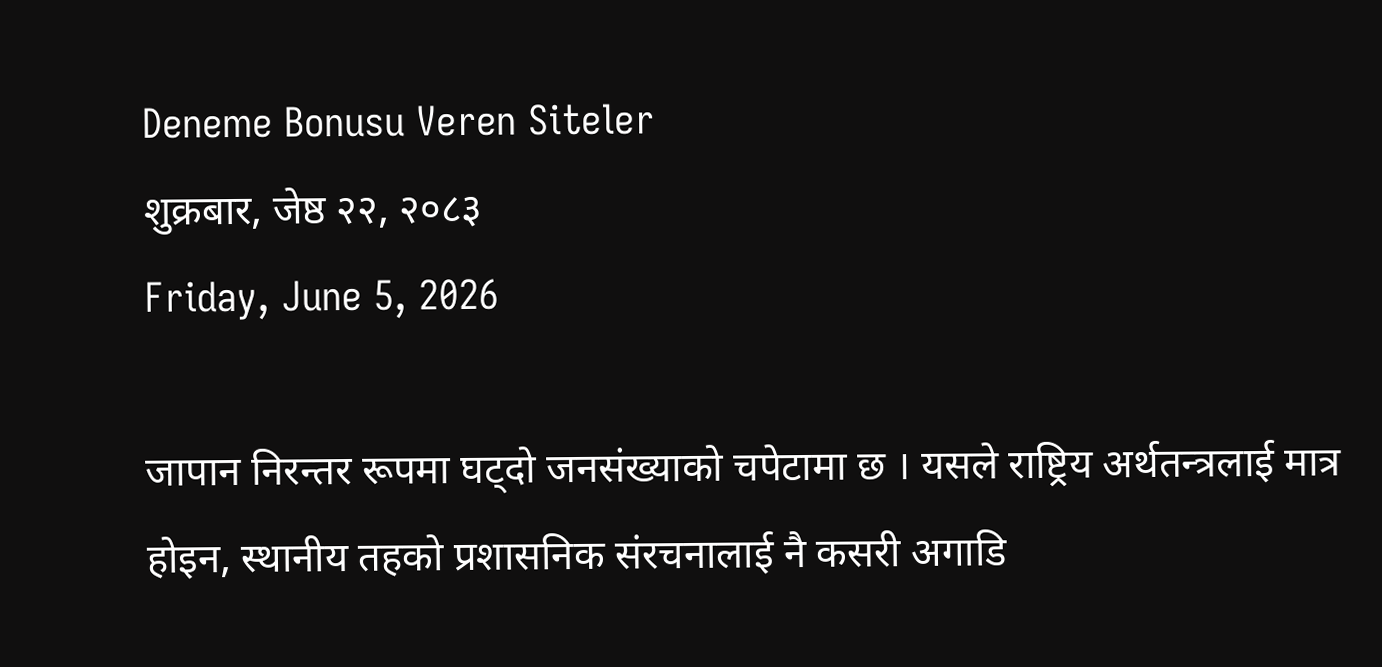Deneme Bonusu Veren Siteler
शुक्रबार, जेष्ठ २२, २०८३
Friday, June 5, 2026

जापान निरन्तर रूपमा घट्दो जनसंख्याको चपेटामा छ । यसले राष्ट्रिय अर्थतन्त्रलाई मात्र होइन, स्थानीय तहको प्रशासनिक संरचनालाई नै कसरी अगाडि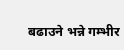बढाउने भन्ने गम्भीर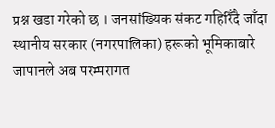प्रश्न खडा गरेको छ । जनसांख्यिक संकट गहिरिँदै जाँदा स्थानीय सरकार (नगरपालिका) हरूको भूमिकाबारे जापानले अब परम्परागत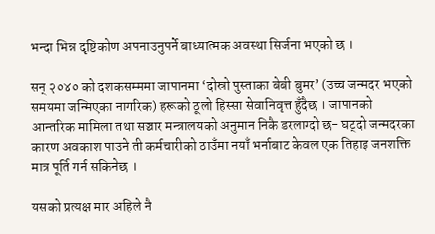भन्दा भिन्न दृष्टिकोण अपनाउनुपर्ने बाध्यात्मक अवस्था सिर्जना भएको छ ।

सन् २०४० को दशकसम्ममा जापानमा ‘दोस्रो पुस्ताका बेबी बुमर’ (उच्च जन्मदर भएको समयमा जन्मिएका नागरिक) हरूको ठूलो हिस्सा सेवानिवृत्त हुँदैछ । जापानको आन्तरिक मामिला तथा सञ्चार मन्त्रालयको अनुमान निकै डरलाग्दो छ- घट्दो जन्मदरका कारण अवकाश पाउने ती कर्मचारीको ठाउँमा नयाँ भर्नाबाट केवल एक तिहाइ जनशक्ति मात्र पूर्ति गर्न सकिनेछ ।

यसको प्रत्यक्ष मार अहिले नै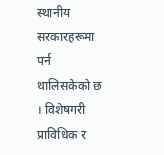स्थानीय सरकारहरूमा पर्न थालिसकेको छ । विशेषगरी प्राविधिक र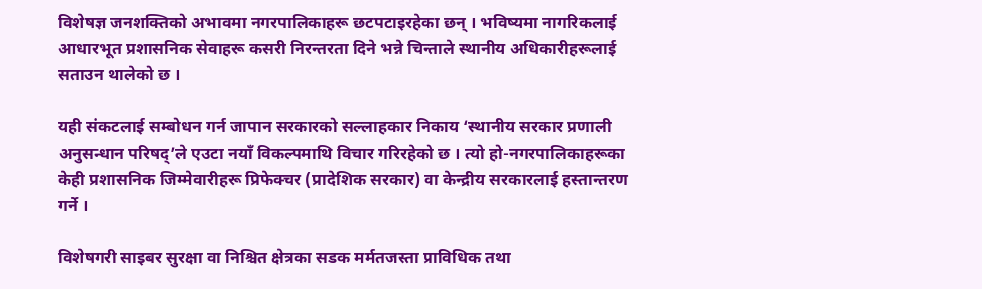विशेषज्ञ जनशक्तिको अभावमा नगरपालिकाहरू छटपटाइरहेका छन् । भविष्यमा नागरिकलाई आधारभूत प्रशासनिक सेवाहरू कसरी निरन्तरता दिने भन्ने चिन्ताले स्थानीय अधिकारीहरूलाई सताउन थालेको छ ।

यही संकटलाई सम्बोधन गर्न जापान सरकारको सल्लाहकार निकाय ‘स्थानीय सरकार प्रणाली अनुसन्धान परिषद्’ले एउटा नयाँ विकल्पमाथि विचार गरिरहेको छ । त्यो हो-नगरपालिकाहरूका केही प्रशासनिक जिम्मेवारीहरू प्रिफेक्चर (प्रादेशिक सरकार) वा केन्द्रीय सरकारलाई हस्तान्तरण गर्ने ।

विशेषगरी साइबर सुरक्षा वा निश्चित क्षेत्रका सडक मर्मतजस्ता प्राविधिक तथा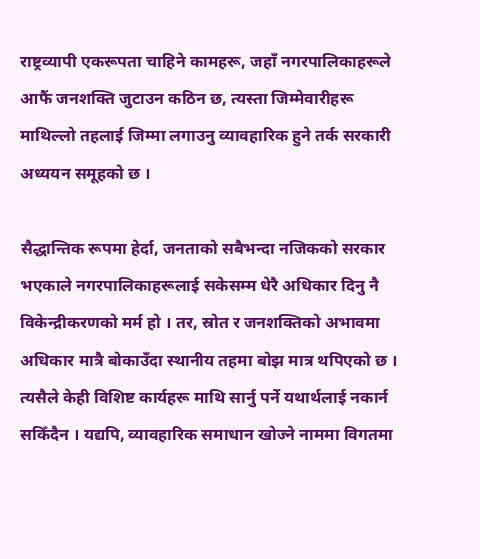राष्ट्रव्यापी एकरूपता चाहिने कामहरू, जहाँ नगरपालिकाहरूले आफैं जनशक्ति जुटाउन कठिन छ, त्यस्ता जिम्मेवारीहरू माथिल्लो तहलाई जिम्मा लगाउनु व्यावहारिक हुने तर्क सरकारी अध्ययन समूहको छ ।

सैद्धान्तिक रूपमा हेर्दा, जनताको सबैभन्दा नजिकको सरकार भएकाले नगरपालिकाहरूलाई सकेसम्म धेरै अधिकार दिनु नै विकेन्द्रीकरणको मर्म हो । तर, स्रोत र जनशक्तिको अभावमा अधिकार मात्रै बोकाउँदा स्थानीय तहमा बोझ मात्र थपिएको छ । त्यसैले केही विशिष्ट कार्यहरू माथि सार्नु पर्ने यथार्थलाई नकार्न सकिँदैन । यद्यपि, व्यावहारिक समाधान खोज्ने नाममा विगतमा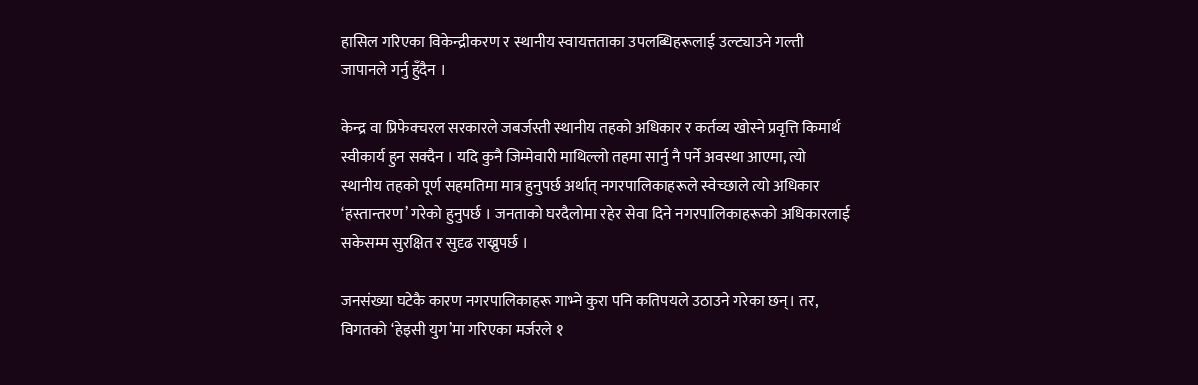हासिल गरिएका विकेन्द्रीकरण र स्थानीय स्वायत्तताका उपलब्धिहरूलाई उल्ट्याउने गल्ती जापानले गर्नु हुँदैन ।

केन्द्र वा प्रिफेक्चरल सरकारले जबर्जस्ती स्थानीय तहको अधिकार र कर्तव्य खोस्ने प्रवृत्ति किमार्थ स्वीकार्य हुन सक्दैन । यदि कुनै जिम्मेवारी माथिल्लो तहमा सार्नु नै पर्ने अवस्था आएमा, त्यो स्थानीय तहको पूर्ण सहमतिमा मात्र हुनुपर्छ अर्थात् नगरपालिकाहरूले स्वेच्छाले त्यो अधिकार ‘हस्तान्तरण’ गरेको हुनुपर्छ । जनताको घरदैलोमा रहेर सेवा दिने नगरपालिकाहरूको अधिकारलाई सकेसम्म सुरक्षित र सुदृढ राख्नुपर्छ ।

जनसंख्या घटेकै कारण नगरपालिकाहरू गाभ्ने कुरा पनि कतिपयले उठाउने गरेका छन्। तर, विगतको ‘हेइसी युग’मा गरिएका मर्जरले १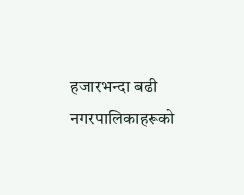हजारभन्दा बढी नगरपालिकाहरूको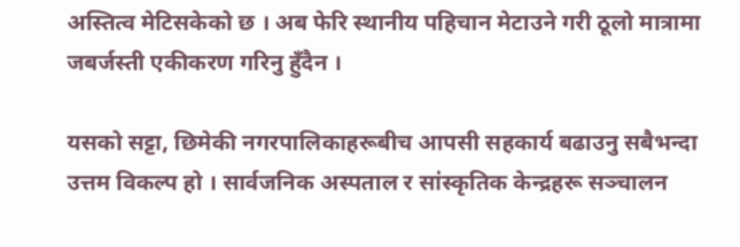अस्तित्व मेटिसकेको छ । अब फेरि स्थानीय पहिचान मेटाउने गरी ठूलो मात्रामा जबर्जस्ती एकीकरण गरिनु हुँदैन ।

यसको सट्टा, छिमेकी नगरपालिकाहरूबीच आपसी सहकार्य बढाउनु सबैभन्दा उत्तम विकल्प हो । सार्वजनिक अस्पताल र सांस्कृतिक केन्द्रहरू सञ्चालन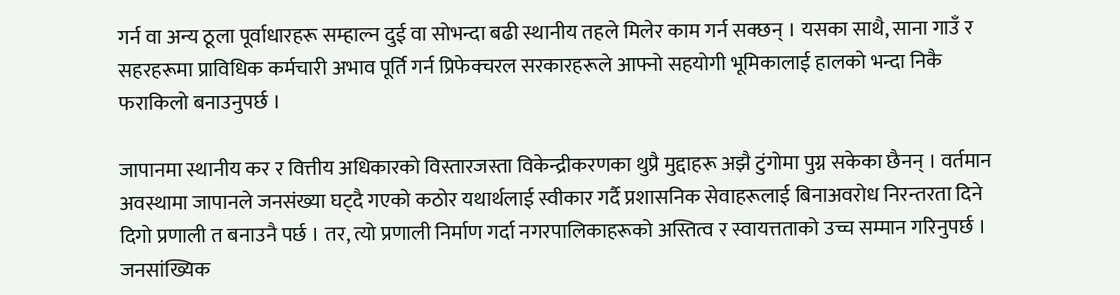गर्न वा अन्य ठूला पूर्वाधारहरू सम्हाल्न दुई वा सोभन्दा बढी स्थानीय तहले मिलेर काम गर्न सक्छन् । यसका साथै, साना गाउँ र सहरहरूमा प्राविधिक कर्मचारी अभाव पूर्ति गर्न प्रिफेक्चरल सरकारहरूले आफ्नो सहयोगी भूमिकालाई हालको भन्दा निकै फराकिलो बनाउनुपर्छ ।

जापानमा स्थानीय कर र वित्तीय अधिकारको विस्तारजस्ता विकेन्द्रीकरणका थुप्रै मुद्दाहरू अझै टुंगोमा पुग्न सकेका छैनन् । वर्तमान अवस्थामा जापानले जनसंख्या घट्दै गएको कठोर यथार्थलाई स्वीकार गर्दै प्रशासनिक सेवाहरूलाई बिनाअवरोध निरन्तरता दिने दिगो प्रणाली त बनाउनै पर्छ । तर, त्यो प्रणाली निर्माण गर्दा नगरपालिकाहरूको अस्तित्व र स्वायत्तताको उच्च सम्मान गरिनुपर्छ । जनसांख्यिक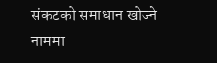संकटको समाधान खोज्ने नाममा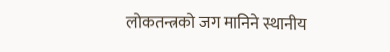लोकतन्त्रको जग मानिने स्थानीय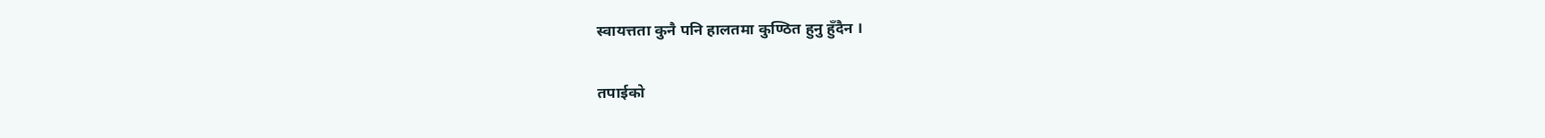स्वायत्तता कुनै पनि हालतमा कुण्ठित हुनु हुँदैन ।

तपाईको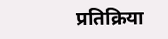प्रतिक्रिया